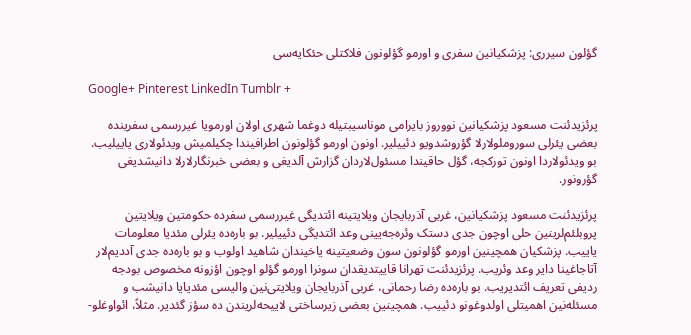گؤلون سیرری: پزشکیانین سفری و اورمو گؤلونون فلاکتلی حئکایه‌سی

Google+ Pinterest LinkedIn Tumblr +

پرئزیدئنت مسعود پزشکیانین نووروز بایرامی موناسیبتیله دوغما شهری اولان اورمو‌یا غیررسمی سفرینده بعضی یئرلی سوروملولارلا گؤروشدویو دئییلیر. اونون اورمو گؤلونون اطرافیندا چکیلمیش ویدئولاری یاییلیب. بو ویدئولاردا اونون تورکجه، گؤل حاقیندا مسئول‌لاردان گزارش آلدیغی و بعضی خبرنگارلارلا دانیشدیغی گؤرونور.

پرئزیدئنت مسعود پزشکیانین، غربی آذربایجان ویلایتینه ائتدیگی غیررسمی سفرده حکومتین ویلایتین پروبلئم‌لرینین حلی اوچون جدی دستک وئره‌جه‌یینی وعد ائتدیگی دئییلیر. بو باره‌ده یئرلی مئدیا معلومات یاییب. پزشکیان همچینین اورمو گؤلونون سون وضعیتینه یاخیندان شاهید اولوب و بو باره‌ده جدی آددیم‌لار آتاجاغینا دایر وعد وئریب. پرئزیدئنت تهرانا قاییتدیقدان سونرا اورمو گؤلو اوچون اؤزونه مخصوص بودجه ردیفی تعریف ائتدیریب. بو باره‌ده رضا رحمانی، غربی آذربایجان ویلایتی‌نین والیسی مئدیایا دانیشب و مسئله‌نین اهمیتلی اولدوغونو دئییب. همچینین بعضی زیرساختی لاییحه‌لریندن ده سؤز گئدیر. مثلاً، ائواوغلو-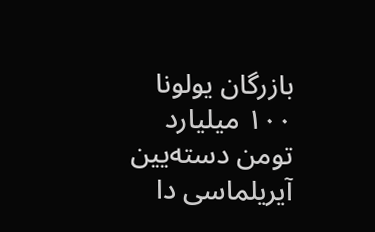بازرگان یولونا ۱۰۰ میلیارد تومن دسته‌یین آیریلماسی دا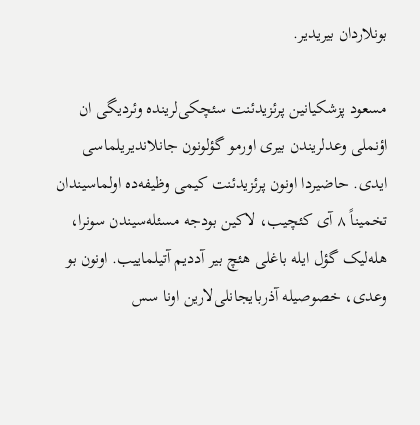بونلاردان بیریدیر.

مسعود پزشکیانین پرئزیدئنت سئچکی‌لرینده وئردیگی ان اؤنملی وعدلریندن بیری اورمو گؤلونون جانلاندیریلماسی ایدی. حاضیردا اونون پرئزیدئنت کیمی وظیفه‌ده اولماسیندان تخمیناً ۸ آی کئچیب، لاکین بودجه مسئله‌سیندن سونرا، هله‌لیک گؤل ایله باغلی هئچ بیر آددیم آتیلماییب. اونون بو وعدی، خصوصیله آذربایجانلی‌لارین اونا سس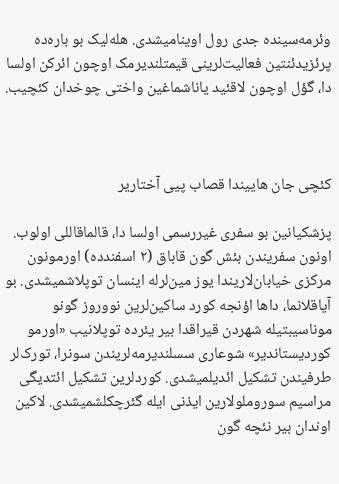وئرمه‌سینده جدی رول اوینامیشدی. هله‌لیک بو باره‌ده پرئزیدئنتین فعالیت‌لرینی قیمتلندیرمک اوچون ائرکن اولسا دا، گؤل اوچون لاقئید یاناشماغین واختی چوخدان کئچیب.



کئچی جان هاییندا قصاب پیی آختاریر

پزشکیانین بو سفری غیررسمی اولسا دا، قالماقاللی اولوب. اونون سفریندن بئش گون قاباق (۲ اسفندده) اورمونون مرکزی خیابان‌لاریندا یوز مین‌لرله اینسان توپلاشمیشدی. بو آیاقلانما، داها اؤنجه کورد ساکین‌لرین نووروز گونو موناسیبتیله شهردن قیراقدا بیر یئرده توپلانیب «اورمو کوردیستاندیر» شوعاری سسلندیرمه‌لریندن سونرا، تورک‌لر طرفیندن تشکیل ائدیلمیشدی. کوردلرین تشکیل ائتدیگی مراسیم سوروملولارین ایذنی ایله گئرچکلشمیشدی. لاکین اوندان بیر نئچه گون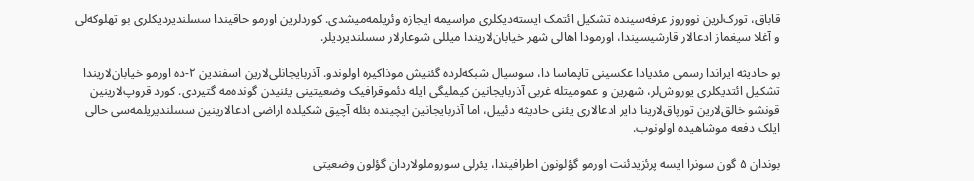قاباق، تورک‌لرین نووروز عرفه‌سینده تشکیل ائتمک ایسته‌دیکلری مراسیمه ایجازه وئریلمه‌میشدی. کوردلرین اورمو حاقیندا سسلندیردیکلری بو تهلوکه‌لی و آغلا سیغماز ادعالار قارشیسیندا، اورمودا اهالی شهر خیابان‌لاریندا میللی شوعارلار سسلندیردیلر.

بو حادیثه ایراندا رسمی مئدیادا عکسینی تاپماسا دا، سوسیال شبکه‌لرده گئنیش موذاکیره اولوندو. آذربایجانلی‌لارین اسفندین ۲-ده اورمو خیابان‌لاریندا تشکیل ائتدیکلری یوروش‌لر، شهرین و عمومیتله غربی آذربایجانین کیملیگی ایله دئموقرافیک وضعیتینی یئنیدن گونده‌مه گتیردی. کورد قروپ‌لارینین قونشو خالق‌لارین تورپاق‌لارینا دایر ادعالاری یئنی حادیثه دئییل، اما آذربایجانین ایچینده بئله آچیق شکیلده اراضی ادعالارینین سسلندیریلمه‌سی حالی ایلک دفعه موشاهیده اولونوب.

بوندان ۵ گون سونرا ایسه پرئزیدئنت اورمو گؤلونون اطرافیندا، یئرلی سوروملولاردان گؤلون وضعیتی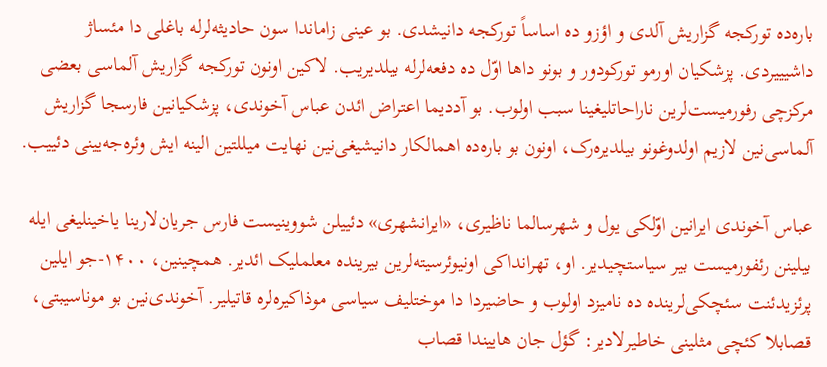باره‌ده تورکجه گزاریش آلدی و اؤزو ده اساساً تورکجه دانیشدی. بو عینی زاماندا سون حادیثه‌‌لرله باغلی دا مئساژ داشیییردی. پزشکیان اورمو تورکودور و بونو داها اوّل ده دفعه‌لرله بیلدیریب. لاکین اونون تورکجه گزاریش آلماسی بعضی مرکزچی رفورمیست‌لرین ناراحاتلیغینا سبب اولوب. بو آددیما اعتراض ائد‌ن عباس آخوندی، پزشکیانین فارسجا گزاریش آلماسی‌نین لازیم اولدوغونو بیلدیره‌رک، اونون بو باره‌ده اهمالکار دانیشیغی‌نین نهایت میللتین الینه ایش وئره‌جه‌یینی دئییب.

عباس آخوندی ایرانین اوّلکی یول و شهرسالما ناظیری، «ایرانشهری» دئییلن شووینیست فارس جریان‌لارینا یاخینلیغی ایله بیلینن رئفورمیست بیر سیاستچیدیر. او، تهرانداکی اونیوئرسیته‌لرین بیرینده معلملیک ائدیر. همچینین، ۱۴۰۰-جو ایلین پرئزیدئنت سئچکی‌لرینده ده نامیزد اولوب و حاضیردا دا موختلیف سیاسی موذاکیره‌لره قاتیلیر. آخوندی‌نین بو موناسیبتی، قصابلا کئچی مثلینی خاطیرلادیر: گؤل جان هاییندا قصاب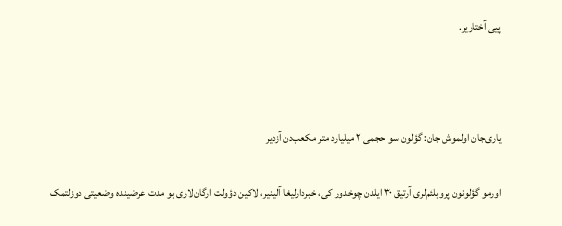پیی آختاریر.



یاری‌جان اولموش جان: گؤلون سو حجمی ۲ میلیارد متر مکعب‌دن آزدیر

اورمو گؤلونون پروبلئم‌لری آرتیق ۳۰ ایلدن چوخدور کی، خبردارلیغا آلینیر، لاکین دؤولت ارگان‌لاری بو مدت عرضینده وضعیتی دوزلتمک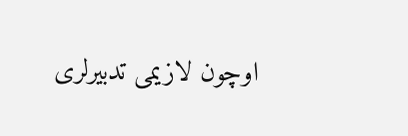اوچون لازیمی تدبیرلری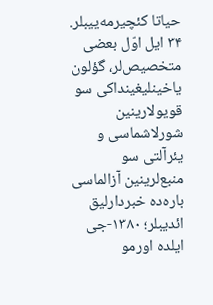حیاتا کئچیرمه‌ییبلر. ۳۴ ایل اوّل بعضی  متخصیص‌لر، گؤلون یاخینلیغینداکی سو قویولارینین شورلاشماسی و یئرآلتی سو منبع‌لرینین آزالماسی باره‌ده خبردارلیق ائدیبلر؛ ۱۳۸۰-جی ایلده اورمو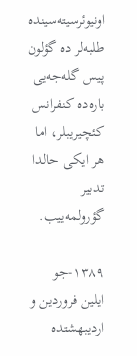اونیوئرسیته‌سینده طلبه‌لر ده گؤلون پیس گله‌جه‌یی باره‌ده کنفرانس کئچیریبلر، اما هر ایکی حالدا تدبیر گؤرولمه‌ییب.

۱۳۸۹-جو ایلین فروردین‌ و اردیبهشتده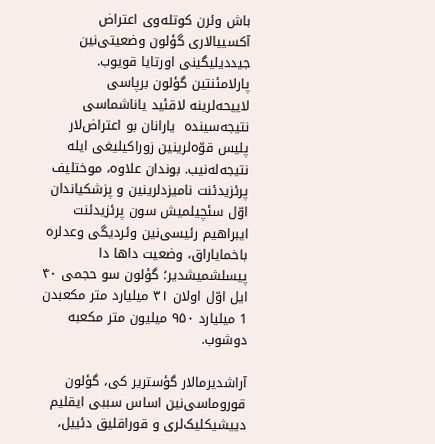باش وئرن کوتله‌وی اعتراض آکسییالاری گؤلون وضعیتی‌نین جیددیلیگینی اورتایا قویوب. پارلامئنتین گؤلون برپاسی لاییحه‌لرینه لاقئید یاناشماسی نتیجه‌سینده  یارانان بو اعتراض‌لار پلیس قوّه‌لرینین زوراکیلیغی ایله نتیجه‌له‌نیب. بوندان علاوه، موختلیف پرئزیدئنت نامیزدلرینین و پزشکیاندان اوّل سئچیلمیش سون پرئزیدئنت ایبراهیم رئیسی‌نین وئردیگی وعدلره باخمایاراق، وضعیت داها دا پیسلشمیشدیر؛ گؤلون سو حجمی ۴۰ ایل اوّل اولان ۳۱ میلیارد متر مکعبدن 1 میلیارد ۹۵۰ میلیون متر مکعبه دوشوب.

آراشدیرمالار گؤستریر کی، گؤلون قوروماسی‌نین اساس سببی ایقلیم دییشیکلیک‌لری و قوراقلیق دئییل،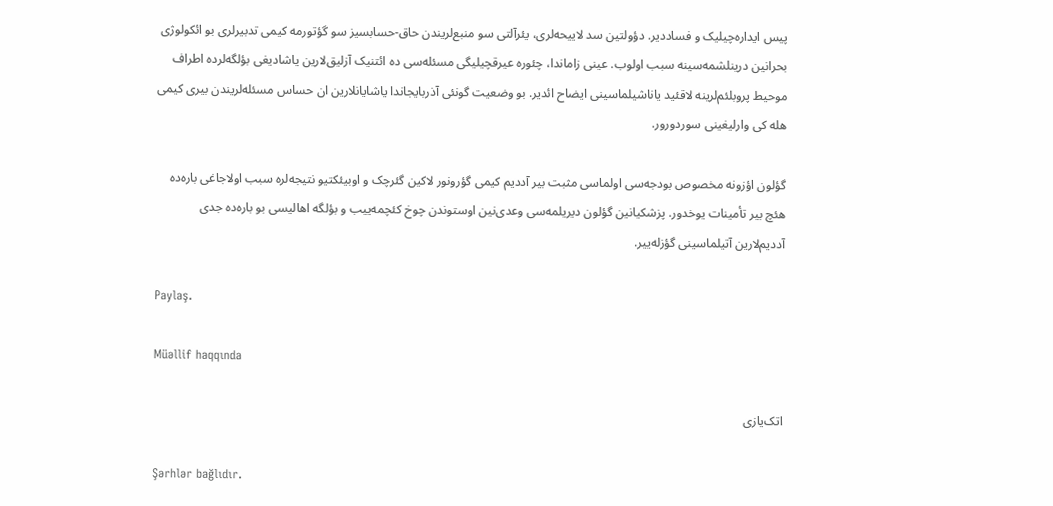پیس ایداره‌چیلیک و فساددیر. دؤولتین سد لاییحه‌لری، یئرآلتی سو منبع‌لریندن حاق-حسابسیز سو گؤتورمه کیمی تدبیرلری بو ائکولوژی بحرانین درینلشمه‌سینه سبب اولوب. عینی زاماندا، چئوره عیرقچیلیگی مسئله‌سی ده ائتنیک آزلیق‌لارین یاشادیغی بؤلگه‌لرده اطراف موحیط پروبلئم‌لرینه لاقئید یاناشیلماسینی ایضاح ائدیر. بو وضعیت گونئی آذربایجاندا یاشایانلارین ان حساس مسئله‌لریندن بیری کیمی هله کی وارلیغینی سوردورور.

گؤلون اؤزونه مخصوص بودجه‌سی اولماسی مثبت بیر آددیم کیمی گؤرونور لاکین گئرچک و اوبیئکتیو نتیجه‌لره سبب اولاجاغی باره‌ده هئچ بیر تأمینات یوخدور. پزشکیانین گؤلون دیریلمه‌سی وعدی‌نین اوستوندن چوخ کئچمه‌ییب و بؤلگه اهالیسی بو باره‌ده جدی آددیم‌لارین آتیلماسینی گؤزله‌ییر.

Paylaş.

Müəllif haqqında

اتک‌یازی

Şərhlər bağlıdır.